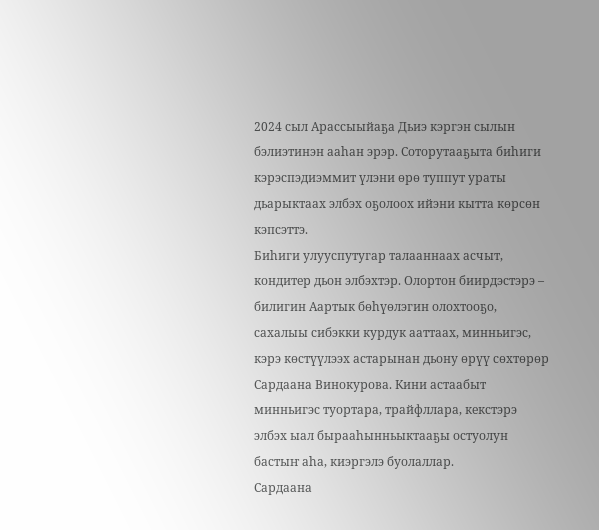2024 сыл Арассыыйаҕа Дьиэ кэргэн сылын бэлиэтинэн ааһан эрэр. Соторутааҕыта биһиги кэрэспэдиэммит үлэни өрө туппут ураты дьарыктаах элбэх оҕолоох ийэни кытта көрсөн кэпсэттэ.
Биһиги улууспутугар талааннаах асчыт, кондитер дьон элбэхтэр. Олортон биирдэстэрэ – билигин Аартык бөһүөлэгин олохтооҕо, сахалыы сибэкки курдук ааттаах, минньигэс, кэрэ көстүүлээх астарынан дьону өрүү сөхтөрөр Сардаана Винокурова. Кини астаабыт минньигэс туортара, трайфллара, кекстэрэ элбэх ыал бырааһынньыктааҕы остуолун бастыҥ аһа, киэргэлэ буолаллар.
Сардаана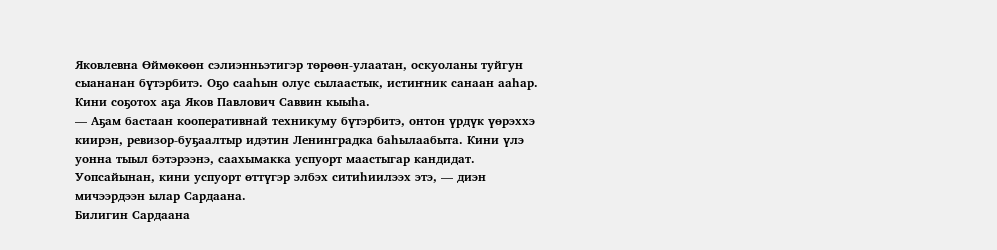Яковлевна Өймөкөөн сэлиэнньэтигэр төрөөн-улаатан, оскуоланы туйгун сыананан бүтэрбитэ. Оҕо сааһын олус сылаастык, истиҥник санаан ааһар. Кини соҕотох аҕа Яков Павлович Саввин кыыһа.
— Аҕам бастаан кооперативнай техникуму бүтэрбитэ, онтон үрдүк үөрэххэ киирэн, ревизор-буҕаалтыр идэтин Ленинградка баһылаабыта. Кини үлэ уонна тыыл бэтэрээнэ, саахымакка успуорт маастыгар кандидат. Уопсайынан, кини успуорт өттүгэр элбэх ситиһиилээх этэ, — диэн мичээрдээн ылар Сардаана.
Билигин Сардаана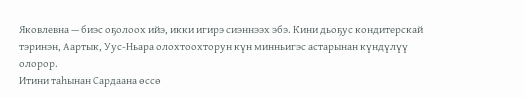Яковлевна — биэс оҕолоох ийэ, икки игирэ сиэннээх эбэ. Кини дьоҕус кондитерскай тэринэн, Аартык, Уус-Ньара олохтоохторун күн минньигэс астарынан күндүлүү олорор.
Итини таһынан Сардаана өссө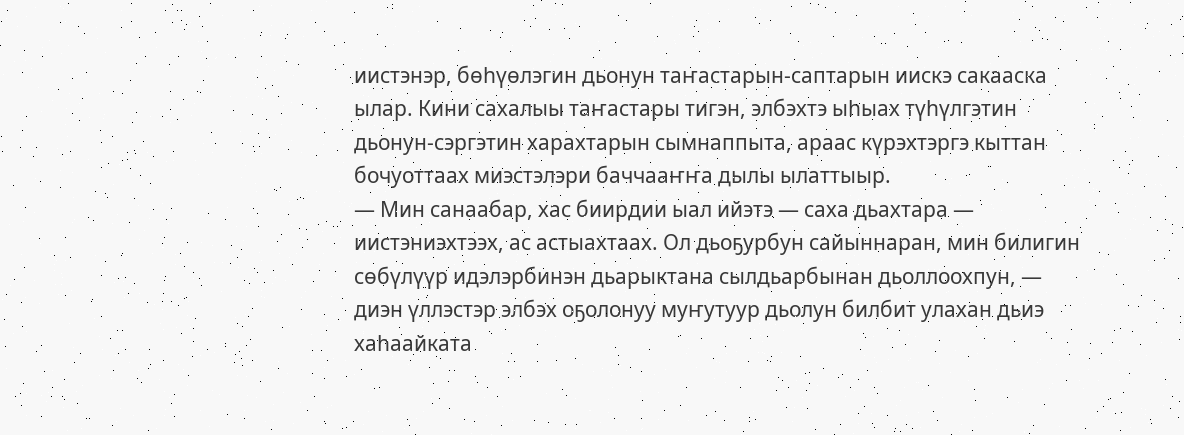иистэнэр, бөһүөлэгин дьонун таҥастарын-саптарын иискэ сакааска ылар. Кини сахалыы таҥастары тигэн, элбэхтэ ыһыах түһүлгэтин дьонун-сэргэтин харахтарын сымнаппыта, араас күрэхтэргэ кыттан бочуоттаах миэстэлэри баччааҥҥа дылы ылаттыыр.
— Мин санаабар, хас биирдии ыал ийэтэ — саха дьахтара — иистэниэхтээх, ас астыахтаах. Ол дьоҕурбун сайыннаран, мин билигин сөбүлүүр идэлэрбинэн дьарыктана сылдьарбынан дьоллоохпун, — диэн үллэстэр элбэх оҕолонуу муҥутуур дьолун билбит улахан дьиэ хаһаайката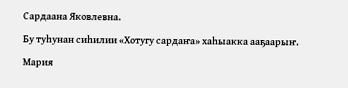Сардаана Яковлевна.
Бу туһунан сиһилии «Хотугу сардаҥа» хаһыакка ааҕаарыҥ.
Мария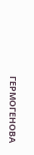ГЕРМОГЕНОВА